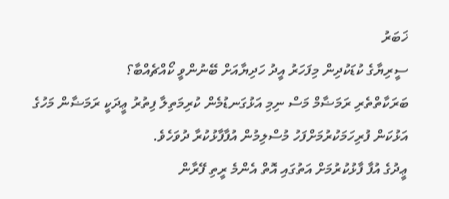ޚަބަރު
ސީރިޔާގެ ކުޑަކުދިން މިފަހަރު އީދު ހަދިޔާއަށް ބޭނުންވީ ކޯއްޗެއްބާ؟
ބަރަކާތްތެރި ރަމަޟާމް މަސް ނިމި އަޅުގަނޑުމެން ކުރިމަތިލާ ފިތުރު ޢީދަކީ ރަމަޟާން މަހުގެ އަޅުކަން ފުރިހަމަކުރުމަށްފަހު މުސްލިމުން އުފާފާޅުކުރާ ދުވަހެވެ.
ޢީދުގެ އުފާ ފާޅުކުރުމަށް އަތުގައި އޮތް އެންމެ ރީތި ފޭރާން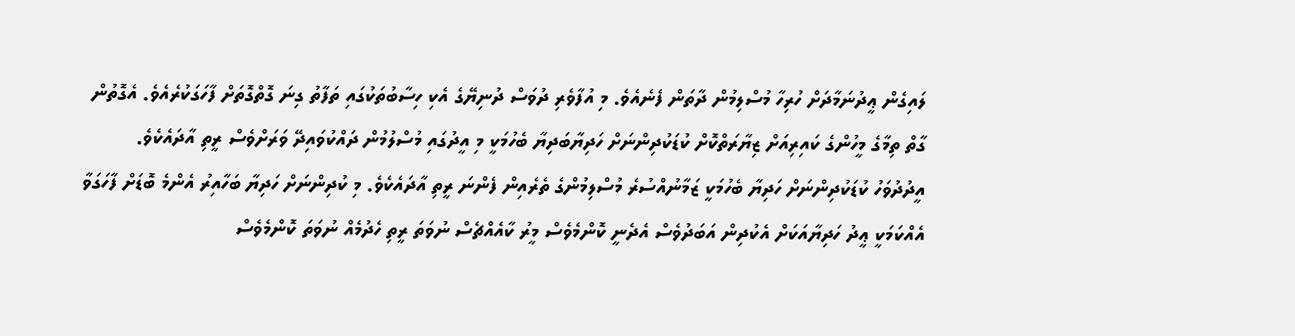ލައިގެން ޢީދުނަމާދަށް ހުރިހާ މުސްލިމުން ދާތަން ފެނެއެވެ. މި އުފާވެރި ދުވަސް ދުނިޔޭގެ އެކި ހިސާބުތަކުގައި ތަފާތު ގިނަ ގޮތްގޮތަށް ފާހަގަކުރެއެވެ. އެގޮތުން ގާތް ތިމާގެ މީހުންގެ ކައިރިއަށް ޒިޔާރަތްކޮށް ކުޑަކުދިންނަށް ހަދިޔާބަދިޔާ ބެހުމަކީ މި އީދުގައި މުސްލުމުން ދައްކުވައިދޭ ވަރަށްވެސް ރީތި އާދައެކެވެ.
އީދުދުވަހު ކުޑަކުދިންނަށް ހަދިޔާ ބެހުމަކީ ޒަމާނުއްސުރެ މުސްލިމުންގެ ތެރެއިން ފެންނަ ރީތި އާދައެކެވެ. މި ކުދިންނަށް ހަދިޔާ ބަހާއިރު އެންމެ ބޮޑަށް ފާހަގަވާ އެއްކަމަކީ ޢީދު ހަދިޔާއަކަށް އެކުދިން އަބަދުވެސް އެދެނީ ކޮންމެވެސް މީރު ކާއެއްޗެސް ނުވަތަ ރީތި ހެދުމެއް ނުވަތަ ކޮންމެވެސް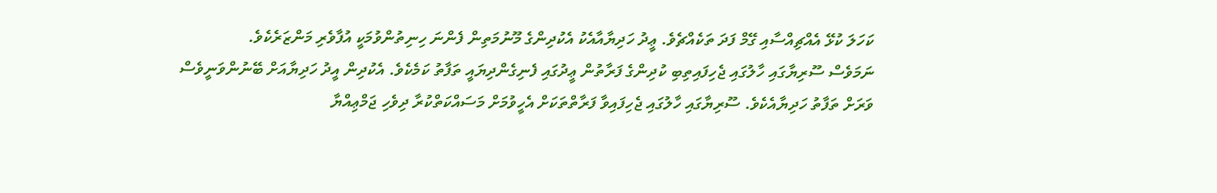ކަހަލަ ކުޅޭ އެއްޗިއްސާއި ގޭމް ފަދަ ތަކެއްޗެވެ. ޢީދު ހަދިޔާއާއެކު އެކުދިންގެ މޫނުމަތިން ފެންނަ ހިނިތުންވުމަކީ އުފާވެރި މަންޒަރެކެވެ.
ނަމަވެސް ސޫރިޔާގައި ހާލުގައި ޖެހިފައިތިބި ކުދިންގެ ފަރާތުން ޢީދުގައި ފެނިގެންދިޔައީ ތަފާތު ކަމެކެވެ. އެކުދިން އީދު ހަދިޔާއަށް ބޭނުންވަނީވެސް ވަރަށް ތަފާތު ހަދިޔާއެކެވެ. ސޫރިޔާގައި ހާލުގައި ޖެހިފައިވާ ފަރާތްތަކަށް އެހީވުމަށް މަސައްކަތްކުރާ ދިވެހި ޖަމްޢިއްޔާ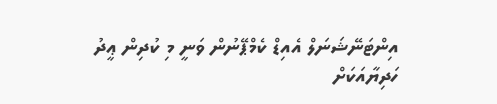އިންޓަނޭޝަނަލް އެއިޑް ކެމްޕޭނުން ވަނީ މި ކުދިން ޢީދު ހަދިޔާއަކަށް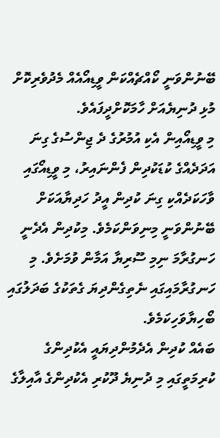ބޭނުންވަނީ ކޯއްޗެއްކަން ވީޑިއޯއެއް މެދުވެރިކޮށް މުޅި ދުނިޔެއަށް ހާމަކޮށްދީފައެވެ.
މި ވީޑިއޯއިން އެކި އުމުރުގެ ދެ ޖިންސުގެ ގިނަ އަދަދެއްގެ ކުޑަކުދިން ފެންނައިރު، މި ވީޑިއޯގައި ވާހަކަދެއްކި ގިނަ ކުދިން އީދު ހަދިޔާއަކަށް ބޭނުންވަނީ މިނިވަންކަމެވެ. މިކުދިން އެދެނީ ހަނގުރާމަ ނިމި ސޫރިޔާ އަމާން ވުމަށެވެ. މި ހަނގުރާމައިގައި ނެތިގެންދިޔަ ގެތަކުގެ ބަދަލުގައި ބޯހިޔާވަހިކަމެވެ.
ބައެއް ކުދިން އެދެމުންދިޔައީ އެކުދިންގެ ކުރިމަތީގައި މި ދުނިޔެ ދޫކުރި އެކުދިންގެ އާއިލާގެ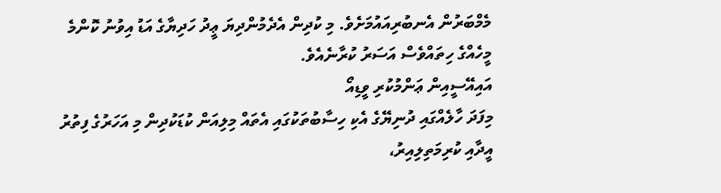މެމްބަރުން އެނބުރިއައުމަށެވެ. މި ކުދިން އެދެމުންދިޔަ ޢީދު ހަދިޔާގެ އަޑު އިވުނު ކޮންމެ މީހެއްގެ ހިތައްވެސް އަސަރު ކުރާނެއެވެ.
އައިއޭސީއިން ޢަންމުކުރި ވީޑިއޯ
މިފަދަ ހާލެއްގައި ދުނިޔޭގެ އެކި ހިސާބުތަކުގައި އެތައް މިލިއަން ކުޑަކުދިން މި އަހަރުގެ ފިތުރު އީދާއި ކުރިމަތިލިއިރު،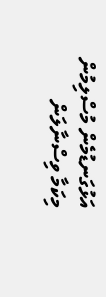އަޅުގަނޑުމެން މުސްލިމުން މިކަމާ ވިސްނާލަން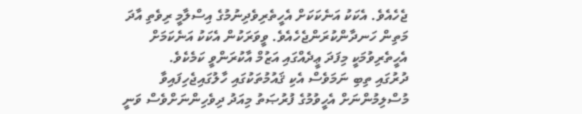ޖެހެއެވެ. އެކަކު އަނެކަކަށް އެހީތެރިވެދިނުމުގެ އިސްލާމީ ރިވެތި އާދަ މަތިން ހަނދާންކުރަންޖެހެއެވެ. ވީވަރަކުން އެކަކު އަނެކަމަށް އެހީތެރިވުމަކީ މިފަދަ ޢީދެއްގައި އަޒުމް އާކުރަންވީ ކަމެކެވެ.
ދުރުގައި ތިބި ނަމަވެސް އެކި ޤައުމުތަކުގައި ހާލުގައިޖެހިފައިވާ މުސްލިމުންނަށް އެހީވުމުގެ ފުރުޞަތު މިއަދު ދިވެހިންނަށްވެސް ވަނީ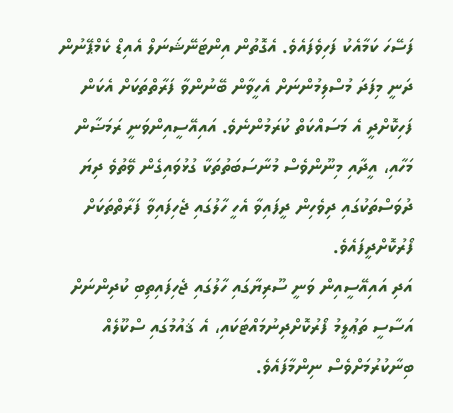ފަސޭހަ ކަމާއެކު ފަހިވެފައެވެ. އެގޮތުން އިންޓަނޭޝަނަލް އެއިޑް ކެމްޕޭނުން ދަނީ މިފަދަ މުސްލިމުންނަށް އެހީވާން ބޭނުންވާ ފަރާތްތަކަށް އެކަން ފަހިކޮށްދީ އެ މަސައްކަތް ކުރަމުންނެވެ. އައިއޭސީއިންވަނީ ރަމަޟާން މަހާއި، އީދާއި މިނޫންވެސް މުނާސަބަތުތަކާ ގުޅުވައިގެން ވޭތުވެ ދިޔަ ދުވަސްތަކުގައި ދިވެހިން ދީފައިވާ އެހީ ހާލުގައި ޖެހިފައިވާ ފަރާތްތަކަށް ފޯރުކޮށްދީފައެވެ.
އަދި އައިއޭސީއިން ވަނީ ސޫރިޔާގައި ހާލުގައި ޖެހިފައިތިބި ކުދިންނަށް އަސާސީ ތަޢުލީމު ފޯރުކޮށްދިނުމައްޓަކައި، އެ ޤައުމުގައި ސްކޫލެއް ބިނާކުރުމަށްވެސް ނިންމާފައެވެ.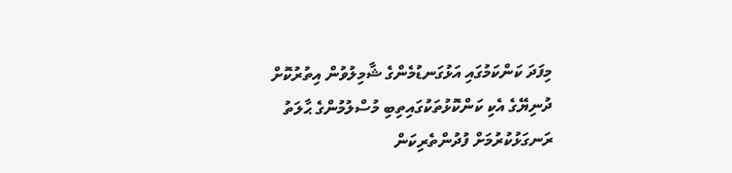މިފަދަ ކަންކަމުގައި އަޅުގަނޑުމެންގެ ޝާމިލުވުން އިތުރުކޮށް ދުނިޔޭގެ އެކި ކަންކޮޅުތަކުގައިތިބި މުސްލުމުންގެ ޙާލަތު ރަނގަޅުކުރުމަށް ފުދުންތެރިކަން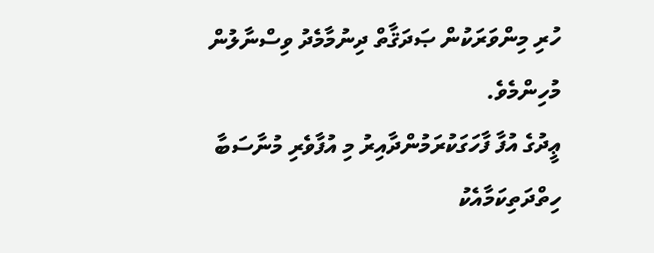ހުރި މިންވަރަކުން ޞަދަޤާތް ދިނުމާމެދު ވިސްނާލުން މުހިންމެވެ.
ޢީދުގެ އުފާ ފާހަގަކުރަމުންދާއިރު މި އުފާވެރި މުނާސަބާ ހިތްދަތިކަމާއެކު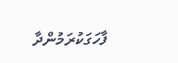ފާހަގަކުރަމުންދާ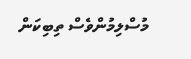މުސްލިމުންވެސް ތިބިކަން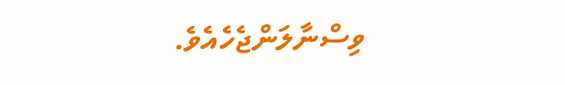ވިސްނާލަންޖެހެއެވެ.